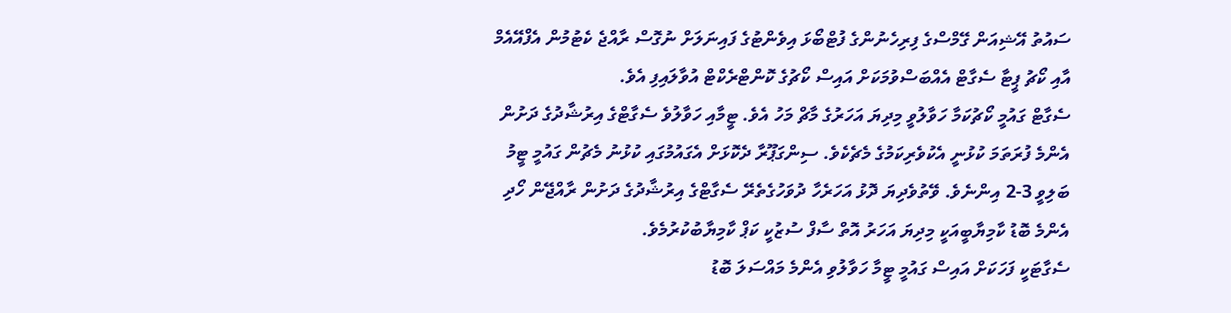ސައުތު އޭޝިއަން ގޭމްސްގެ ފިރިހެނުންގެ ފުޓްބޯޅަ އިވެންޓުގެ ފައިނަލަށް ނުގޮސް ރާއްޖެ ކެޓުމުން އެފްއޭއެމް އާއި ކޯޗު ޕީޓާ ސެގާޓް އެއްބަސްވުމަކަށް އައިސް ކޯޗުގެ ކޮންޓްރެކްޓް އުވާލައިފި އެވެ.
ސެގާޓް ގައުމީ ކޯޗުކަމާ ހަވާލުވީ މިދިޔަ އަހަރުގެ މާޗް މަހު އެވެ. ޓީމާއި ހަވާލުވެ ސެގާޓްގެ އިރުޝާދުގެ ދަށުން އެންމެ ފުރަތަމަ ކުޅުނީ އެކުވެރިކަމުގެ މެޗެކެވެ. ސިންގަޕޫރާ ދެކޮޅަށް އެގައުމުގައި ކުޅުނު މެޗުން ގައުމީ ޓީމު ބަލިވީ 3-2 އިންނެވެ. ވޭތުވެދިޔަ ދޮޅު އަހަރެހާ ދުވަހުގެތެރޭ ސެގާޓްގެ އިރުޝާދުގެ ދަށުން ރާއްޖޭން ހޯދި އެންމެ ބޮޑު ކާމިޔާބީއަކީ މިދިޔަ އަހަރު އޮތް ސާފް ސުޒުކީ ކަޕް ކާމިޔާބުކުރުމެވެ.
ސެގާޓަކީ ފަހަކަށް އައިސް ގައުމީ ޓީމާ ހަވާލުވި އެންމެ މައްސަލަ ބޮޑު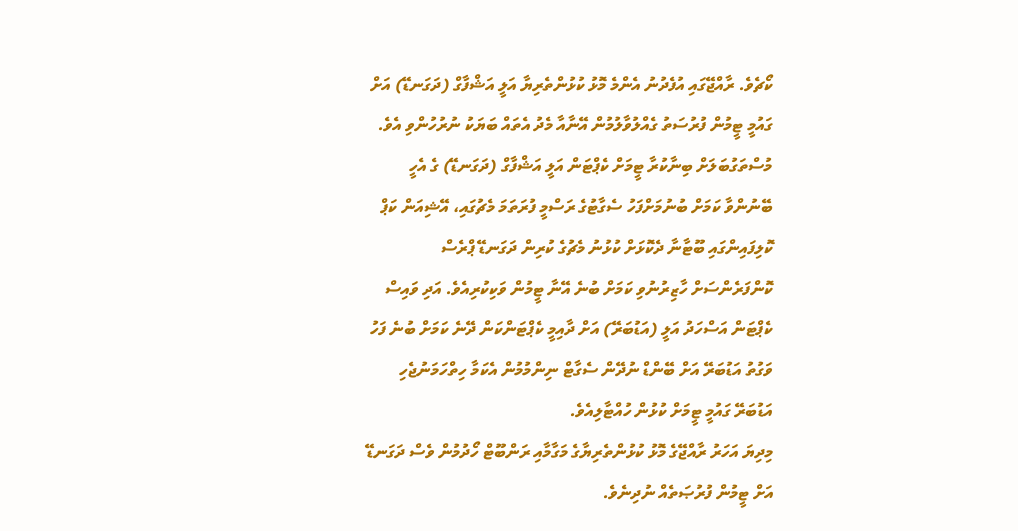ކޯޗެވެ. ރާއްޖޭގައި އުފެދުނު އެންމެ މޮޅު ކުޅުންތެރިޔާ އަލީ އަޝްފާގް (ދަގަނޑޭ) އަށް ގައުމީ ޓީމުން ފުރުސަތު ގެއްލުވާލުމުން އޭނާއާ މެދު އެތައް ބަޔަކު ނުރުހުންވި އެވެ.
މުސްތަގުބަލަށް ބިނާކުރާ ޓީމަށް ކެޕްޓަން އަލީ އަޝްފާގް (ދަގަނޑޭ) ގެ އެހީ ބޭނުންވާ ކަމަށް ބުނުމަށްފަހު ސެގާޓުގެ ރަސްމީ ފުރަތަމަ މެޗުގައި، އޭޝިއަން ކަޕް ކޮލިފައިންގައި ބޫޓާނާ ދެކޮޅަށް ކުޅުނު މެޗުގެ ކުރިން ދަގަނޑޭ ޕްރެސް ކޮންފަރެންސަށް ހާޒިރުނުވި ކަމަށް ބުނެ އޭނާ ޓީމުން ވަކިކުރިއެވެ. އަދި ވައިސް ކެޕްޓަން އަސްހަދު އަލީ (އަޑުބަރޭ) އަށް ދާއިމީ ކެޕްޓަންކަން ދޭނެ ކަމަށް ބުނެ ފަހު ވަގުތު އަޑުބަރޭ އަށް ބޭންޑް ނުދޭން ސެގާޓް ނިންމުމުން އެކަމާ ހިތްހަމަނުޖެހި އަޑުބަރޭ ގައުމީ ޓީމަށް ކުޅުން ހުއްޓާލިއެވެ.
މިދިޔަ އަހަރު ރާއްޖޭގެ މޮޅު ކުޅުންތެރިޔާގެ މަގާމާއި ރަންބޫޓް ހޯދުމުން ވެސް ދަގަނޑޭ އަށް ޓީމުން ފުރުޞަތެއް ނުދިނެވެ.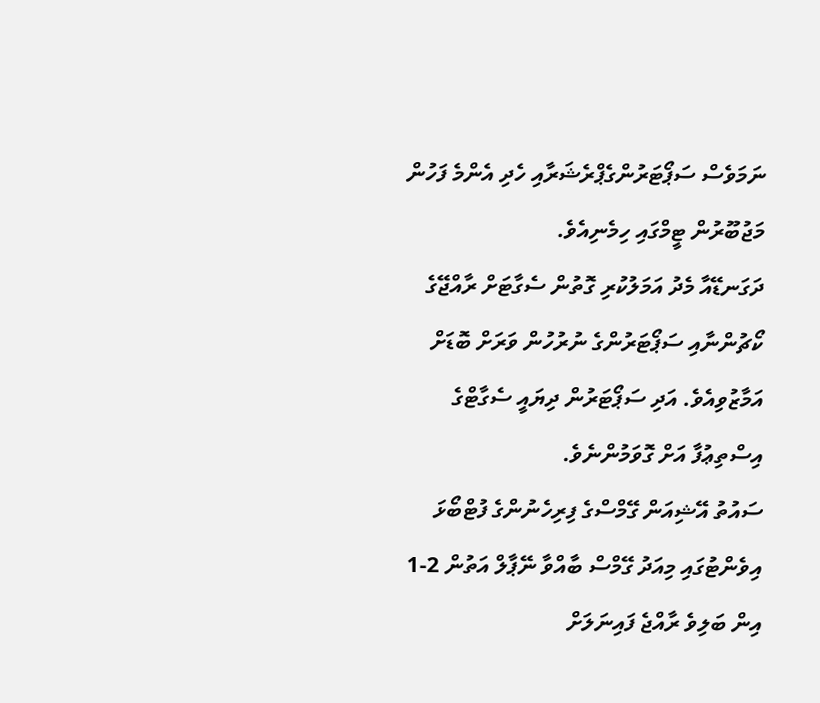ނަމަވެސް ސަޕޯޓަރުންގެޕްރެޝަރާއި ހެދި އެންމެ ފަހުން މަޖުބޫރުން ޓީމްގައި ހިމެނިއެވެ.
ދަގަނޑޭއާ މެދު އަމަލުކުރި ގޮތުން ސެގާޓަށް ރާއްޖޭގެ ކޯޗުންނާއި ސަޕޯޓަރުންގެ ނުރުހުން ވަރަށް ބޮޑަށް އަމާޒުވިއެވެ. އަދި ސަޕޯޓަރުން ދިޔައީ ސެގާޓްގެ އިސްތިޢުފާ އަށް ގޮވަމުންނެވެ.
ސައުތު އޭޝިއަން ގޭމްސްގެ ފިރިހެނުންގެ ފުޓްބޯޅަ އިވެންޓުގައި މިއަދު ގޭމްސް ބާއްވާ ނޭޕާލް އަތުން 2-1 އިން ބަލިވެ ރާއްޖެ ފައިނަލަށް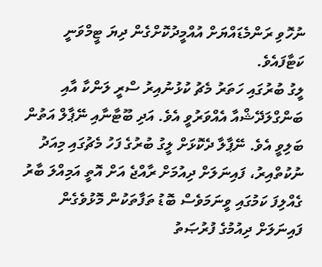ނުހޮވި ރަންމެޑައްޔަށް އުއްމީދުކޮށްގެން ދިޔަ ޓީމްވަނީ ކަޓާފައެވެ.
ލީގު ބުރުގައި ހަތަރު މެޗު ކުޅުނުއިރު ސްރީ ލަންކާ އާއި ބަންގްލަދޭޝްއާ އެއްވަރުވީ އެވެ. އަދި ބޫޓާނާއި ނޭޕާލް އަތުން ބަލިވީ އެވެ. ނޭޕާލާ ދެކޮޅަށް ލީގު ބުރުގެ ފަހު މެޗުގައި މިއަދު ނުކުތްއިރު، ފައިނަލަށް ދިއުމަށް ރާއްޖެ އަށް އޮތީ އަމިއްލަ ބާރު ގެއްލިފަ ކަމުގައި ވީނަމަވެސް ބޮޑު ތަފާތަކުން މޮޅުވެގެން ފައިނަލަށް ދިއުމުގެ ފުރުޞަތު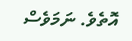އޮތެވެ. ނަމަވެސް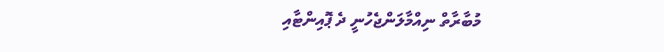މުބާރާތް ނިއްމާލަންޖެހުނީ ދެ ޕޮއިންޓާއި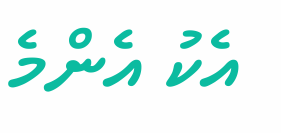އެކު އެންމެ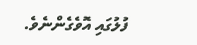ފުލުގައި އޮވެގެންނެވެ.